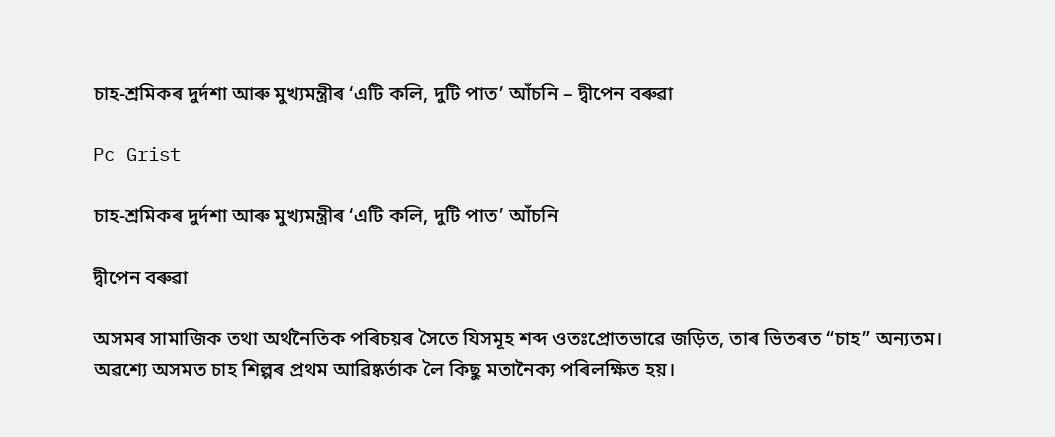চাহ-শ্ৰমিকৰ দুৰ্দশা আৰু মুখ্যমন্ত্ৰীৰ ‘এটি কলি, দুটি পাত’ আঁচনি – দ্বীপেন বৰুৱা

Pc Grist

চাহ-শ্ৰমিকৰ দুৰ্দশা আৰু মুখ্যমন্ত্ৰীৰ ‘এটি কলি, দুটি পাত’ আঁচনি

দ্বীপেন বৰুৱা

অসমৰ সামাজিক তথা অৰ্থনৈতিক পৰিচয়ৰ সৈতে যিসমূহ শব্দ ওতঃপ্ৰোতভাৱে জড়িত, তাৰ ভিতৰত “চাহ” অন্যতম। অৱশ্যে অসমত চাহ শিল্পৰ প্ৰথম আৱিষ্কৰ্তাক লৈ কিছু মতানৈক্য পৰিলক্ষিত হয়।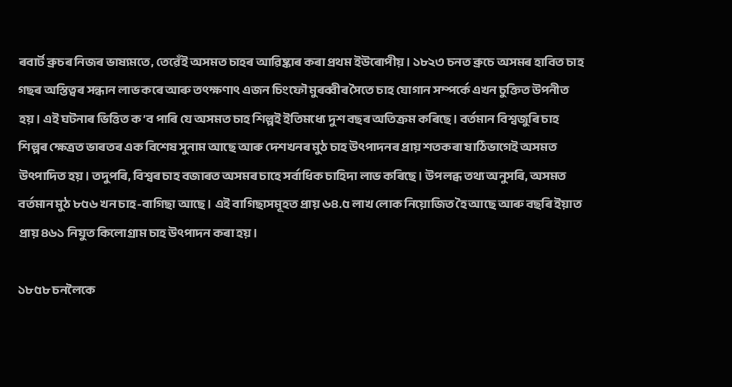ৰবাৰ্ট ব্ৰুচৰ নিজৰ ভাষ্যমতে, তেৱেঁই অসমত চাহৰ আৱিষ্কাৰ কৰা প্ৰথম ইউৰোপীয়। ১৮২৩ চনত ব্ৰুচে অসমৰ হাবিত চাহ গছৰ অস্তিত্বৰ সন্ধান লাভ কৰে আৰু তৎক্ষণাৎ এজন চিংফৌ মুৰব্বীৰ সৈতে চাহ যোগান সম্পৰ্কে এখন চুক্তিত উপনীত হয়। এই ঘটনাৰ ভিত্তিত ক’ব পাৰি যে অসমত চাহ শিল্পই ইতিমধ্যে দুশ বছৰ অতিক্ৰম কৰিছে। বৰ্তমান বিশ্বজুৰি চাহ শিল্পৰ ক্ষেত্ৰত ভাৰতৰ এক বিশেষ সুনাম আছে আৰু দেশখনৰ মুঠ চাহ উৎপাদনৰ প্ৰায় শতকৰা ষাঠিভাগেই অসমত উৎপাদিত হয়। তদুপৰি, বিশ্বৰ চাহ বজাৰত অসমৰ চাহে সৰ্বাধিক চাহিদা লাভ কৰিছে। উপলব্ধ তথ্য অনুসৰি, অসমত বৰ্তমান মুঠ ৮৫৬ খন চাহ-বাগিছা আছে। এই বাগিছাসমূহত প্ৰায় ৬৪.৫ লাখ লোক নিয়োজিত হৈ আছে আৰু বছৰি ইয়াত প্ৰায় ৪৬১ নিযুত কিলোগ্ৰাম চাহ উৎপাদন কৰা হয়।

১৮৫৮ চনলৈকে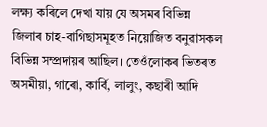লক্ষ্য কৰিলে দেখা যায় যে অসমৰ বিভিন্ন জিলাৰ চাহ-বাগিছাসমূহত নিয়োজিত বনুৱাসকল বিভিন্ন সম্প্ৰদায়ৰ আছিল। তেওঁলোকৰ ভিতৰত অসমীয়া, গাৰো, কাৰ্বি, লালুং, কছাৰী আদি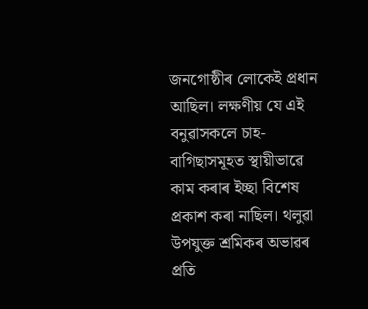জনগোষ্ঠীৰ লোকেই প্ৰধান আছিল। লক্ষণীয় যে এই বনুৱাসকলে চাহ-বাগিছাসমূহত স্থায়ীভাৱে কাম কৰাৰ ইচ্ছা বিশেষ প্ৰকাশ কৰা নাছিল। থলুৱা উপযুক্ত শ্ৰমিকৰ অভাৱৰ প্ৰতি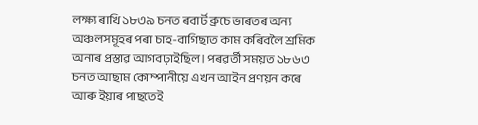লক্ষ্য ৰাখি ১৮৩৯ চনত ৰবাৰ্ট ব্ৰুচে ভাৰতৰ অন্য অঞ্চলসমূহৰ পৰা চাহ-বাগিছাত কাম কৰিবলৈ শ্ৰমিক অনাৰ প্ৰস্তাৱ আগবঢ়াইছিল। পৰৱৰ্তী সময়ত ১৮৬৩ চনত আছাম কোম্পানীয়ে এখন আইন প্ৰণয়ন কৰে আৰু ইয়াৰ পাছতেই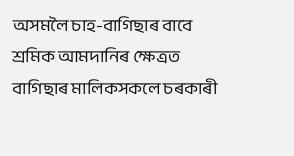অসমলৈ চাহ-বাগিছাৰ বাবে শ্ৰমিক আমদানিৰ ক্ষেত্ৰত বাগিছাৰ মালিকসকলে চৰকাৰী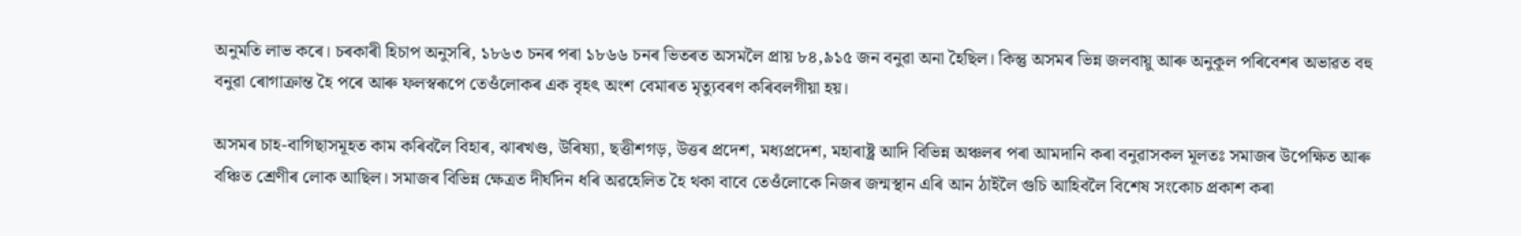অনুমতি লাভ কৰে। চৰকাৰী হিচাপ অনুসৰি, ১৮৬৩ চনৰ পৰা ১৮৬৬ চনৰ ভিতৰত অসমলৈ প্ৰায় ৮৪,৯১৫ জন বনুৱা অনা হৈছিল। কিন্তু অসমৰ ভিন্ন জলবায়ু আৰু অনুকূল পৰিবেশৰ অভাৱত বহু বনুৱা ৰোগাক্ৰান্ত হৈ পৰে আৰু ফলস্বৰূপে তেওঁলোকৰ এক বৃহৎ অংশ বেমাৰত মৃত্যুবৰণ কৰিবলগীয়া হয়।

অসমৰ চাহ-বাগিছাসমূহত কাম কৰিবলৈ বিহাৰ, ঝাৰখণ্ড, উৰিষ্যা, ছত্তীশগড়, উত্তৰ প্ৰদেশ, মধ্যপ্ৰদেশ, মহাৰাষ্ট্ৰ আদি বিভিন্ন অঞ্চলৰ পৰা আমদানি কৰা বনুৱাসকল মূলতঃ সমাজৰ উপেক্ষিত আৰু বঞ্চিত শ্ৰেণীৰ লোক আছিল। সমাজৰ বিভিন্ন ক্ষেত্ৰত দীৰ্ঘদিন ধৰি অৱহেলিত হৈ থকা বাবে তেওঁলোকে নিজৰ জন্মস্থান এৰি আন ঠাইলৈ গুচি আহিবলৈ বিশেষ সংকোচ প্ৰকাশ কৰা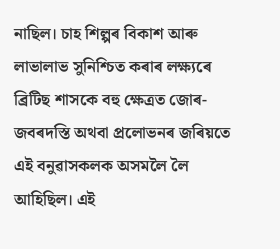নাছিল। চাহ শিল্পৰ বিকাশ আৰু লাভালাভ সুনিশ্চিত কৰাৰ লক্ষ্যৰে ব্ৰিটিছ শাসকে বহু ক্ষেত্ৰত জোৰ-জবৰদস্তি অথবা প্ৰলোভনৰ জৰিয়তে এই বনুৱাসকলক অসমলৈ লৈ আহিছিল। এই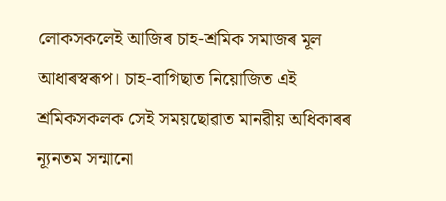লোকসকলেই আজিৰ চাহ-শ্ৰমিক সমাজৰ মূল আধাৰস্বৰূপ। চাহ-বাগিছাত নিয়োজিত এই শ্ৰমিকসকলক সেই সময়ছোৱাত মানৱীয় অধিকাৰৰ ন্যূনতম সন্মানো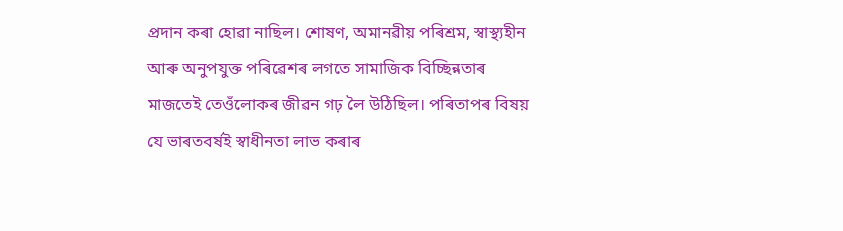প্ৰদান কৰা হোৱা নাছিল। শোষণ, অমানৱীয় পৰিশ্ৰম, স্বাস্থ্যহীন আৰু অনুপযুক্ত পৰিৱেশৰ লগতে সামাজিক বিচ্ছিন্নতাৰ মাজতেই তেওঁলোকৰ জীৱন গঢ় লৈ উঠিছিল। পৰিতাপৰ বিষয় যে ভাৰতবৰ্ষই স্বাধীনতা লাভ কৰাৰ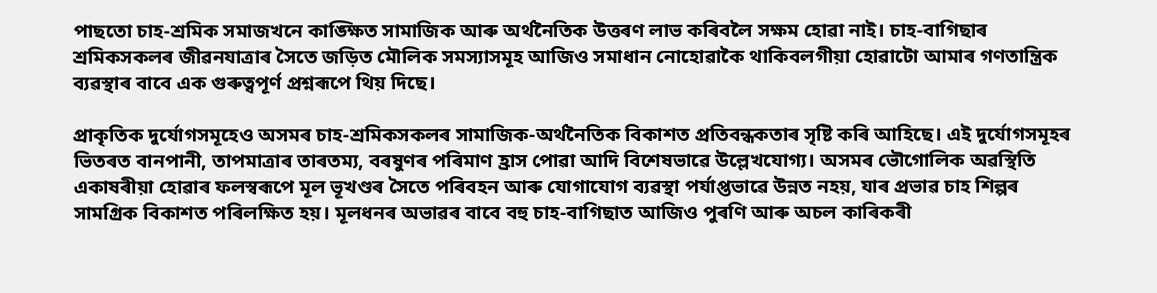পাছতো চাহ-শ্ৰমিক সমাজখনে কাঙ্ক্ষিত সামাজিক আৰু অৰ্থনৈতিক উত্তৰণ লাভ কৰিবলৈ সক্ষম হোৱা নাই। চাহ-বাগিছাৰ শ্ৰমিকসকলৰ জীৱনযাত্ৰাৰ সৈতে জড়িত মৌলিক সমস্যাসমূহ আজিও সমাধান নোহোৱাকৈ থাকিবলগীয়া হোৱাটো আমাৰ গণতান্ত্ৰিক ব্যৱস্থাৰ বাবে এক গুৰুত্বপূৰ্ণ প্ৰশ্নৰূপে থিয় দিছে।

প্ৰাকৃতিক দুৰ্যোগসমূহেও অসমৰ চাহ-শ্ৰমিকসকলৰ সামাজিক-অৰ্থনৈতিক বিকাশত প্ৰতিবন্ধকতাৰ সৃষ্টি কৰি আহিছে। এই দুৰ্যোগসমূহৰ ভিতৰত বানপানী, তাপমাত্ৰাৰ তাৰতম্য, বৰষুণৰ পৰিমাণ হ্ৰাস পোৱা আদি বিশেষভাৱে উল্লেখযোগ্য। অসমৰ ভৌগোলিক অৱস্থিতি একাষৰীয়া হোৱাৰ ফলস্বৰূপে মূল ভূখণ্ডৰ সৈতে পৰিবহন আৰু যোগাযোগ ব্যৱস্থা পৰ্যাপ্তভাৱে উন্নত নহয়, যাৰ প্ৰভাৱ চাহ শিল্পৰ সামগ্ৰিক বিকাশত পৰিলক্ষিত হয়। মূলধনৰ অভাৱৰ বাবে বহু চাহ-বাগিছাত আজিও পুৰণি আৰু অচল কাৰিকৰী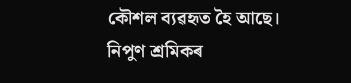কৌশল ব্যৱহৃত হৈ আছে। নিপুণ শ্ৰমিকৰ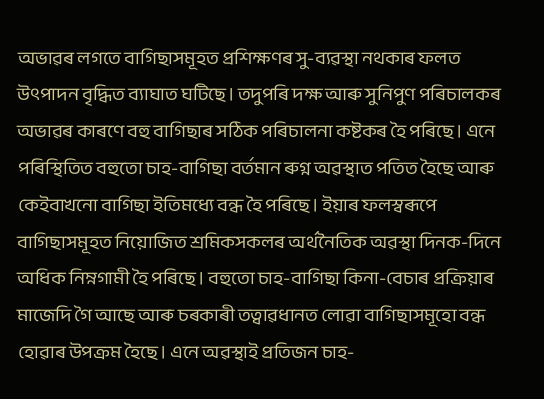অভাৱৰ লগতে বাগিছাসমূহত প্ৰশিক্ষণৰ সু-ব্যৱস্থা নথকাৰ ফলত উৎপাদন বৃদ্ধিত ব্যাঘাত ঘটিছে। তদুপৰি দক্ষ আৰু সুনিপুণ পৰিচালকৰ অভাৱৰ কাৰণে বহু বাগিছাৰ সঠিক পৰিচালনা কষ্টকৰ হৈ পৰিছে। এনে পৰিস্থিতিত বহুতো চাহ-বাগিছা বৰ্তমান ৰুগ্ন অৱস্থাত পতিত হৈছে আৰু কেইবাখনো বাগিছা ইতিমধ্যে বন্ধ হৈ পৰিছে। ইয়াৰ ফলস্বৰূপে বাগিছাসমূহত নিয়োজিত শ্ৰমিকসকলৰ অৰ্থনৈতিক অৱস্থা দিনক-দিনে অধিক নিম্নগামী হৈ পৰিছে। বহুতো চাহ-বাগিছা কিনা-বেচাৰ প্ৰক্ৰিয়াৰ মাজেদি গৈ আছে আৰু চৰকাৰী তত্বাৱধানত লোৱা বাগিছাসমূহো বন্ধ হোৱাৰ উপক্ৰম হৈছে। এনে অৱস্থাই প্ৰতিজন চাহ-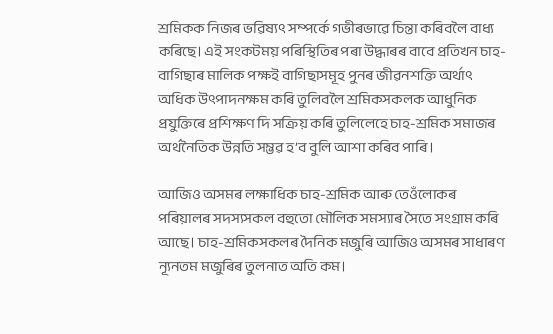শ্ৰমিকক নিজৰ ভৱিষ্যৎ সম্পৰ্কে গভীৰভাৱে চিন্তা কৰিবলৈ বাধ্য কৰিছে। এই সংকটময় পৰিস্থিতিৰ পৰা উদ্ধাৰৰ বাবে প্ৰতিখন চাহ-বাগিছাৰ মালিক পক্ষই বাগিছাসমূহ পুনৰ জীৱনশক্তি অৰ্থাৎ অধিক উৎপাদনক্ষম কৰি তুলিবলৈ শ্ৰমিকসকলক আধুনিক প্ৰযুক্তিৰে প্ৰশিক্ষণ দি সক্ৰিয় কৰি তুলিলেহে চাহ-শ্ৰমিক সমাজৰ অৰ্থনৈতিক উন্নতি সম্ভৱ হ’ব বুলি আশা কৰিব পাৰি।

আজিও অসমৰ লক্ষাধিক চাহ-শ্ৰমিক আৰু তেওঁলোকৰ পৰিয়ালৰ সদস্যসকল বহুতো মৌলিক সমস্যাৰ সৈতে সংগ্ৰাম কৰি আছে। চাহ-শ্ৰমিকসকলৰ দৈনিক মজুৰি আজিও অসমৰ সাধাৰণ ন্যূনতম মজুৰিৰ তুলনাত অতি কম।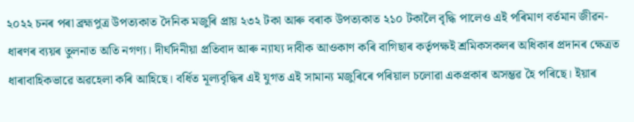২০২২ চনৰ পৰা ব্ৰহ্মপুত্ৰ উপত্যকাত দৈনিক মজুৰি প্ৰায় ২৩২ টকা আৰু বৰাক উপত্যকাত ২১০ টকালৈ বৃদ্ধি পালেও এই পৰিমাণ বৰ্তমান জীৱন-ধাৰণৰ ব্যয়ৰ তুলনাত অতি নগণ্য। দীৰ্ঘদিনীয়া প্ৰতিবাদ আৰু ন্যায্য দাবীক আওকাণ কৰি বাগিছাৰ কৰ্তৃপক্ষই শ্ৰমিকসকলৰ অধিকাৰ প্ৰদানৰ ক্ষেত্ৰত ধাৰাবাহিকভাৱে অৱহেলা কৰি আহিছে। বৰ্ধিত মূল্যবৃদ্ধিৰ এই যুগত এই সামান্য মজুৰিৰে পৰিয়াল চলোৱা একপ্ৰকাৰ অসম্ভৱ হৈ পৰিছে। ইয়াৰ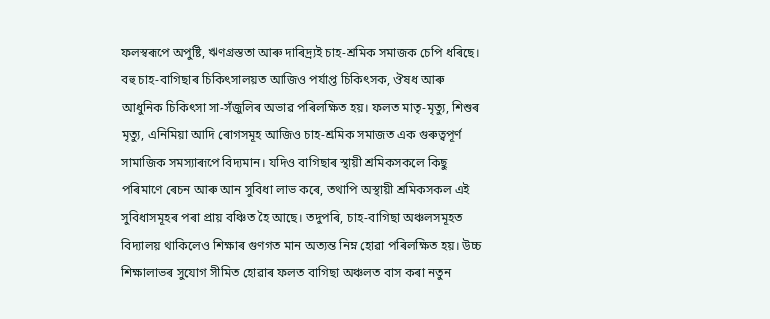ফলস্বৰূপে অপুষ্টি, ঋণগ্ৰস্ততা আৰু দাৰিদ্ৰ্যই চাহ-শ্ৰমিক সমাজক চেপি ধৰিছে। বহু চাহ-বাগিছাৰ চিকিৎসালয়ত আজিও পৰ্যাপ্ত চিকিৎসক, ঔষধ আৰু আধুনিক চিকিৎসা সা-সঁজুলিৰ অভাৱ পৰিলক্ষিত হয়। ফলত মাতৃ-মৃত্যু, শিশুৰ মৃত্যু, এনিমিয়া আদি ৰোগসমূহ আজিও চাহ-শ্ৰমিক সমাজত এক গুৰুত্বপূৰ্ণ সামাজিক সমস্যাৰূপে বিদ্যমান। যদিও বাগিছাৰ স্থায়ী শ্ৰমিকসকলে কিছু পৰিমাণে ৰেচন আৰু আন সুবিধা লাভ কৰে, তথাপি অস্থায়ী শ্ৰমিকসকল এই সুবিধাসমূহৰ পৰা প্ৰায় বঞ্চিত হৈ আছে। তদুপৰি, চাহ-বাগিছা অঞ্চলসমূহত বিদ্যালয় থাকিলেও শিক্ষাৰ গুণগত মান অত্যন্ত নিম্ন হোৱা পৰিলক্ষিত হয়। উচ্চ শিক্ষালাভৰ সুযোগ সীমিত হোৱাৰ ফলত বাগিছা অঞ্চলত বাস কৰা নতুন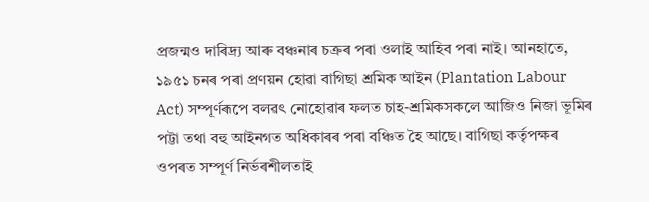প্ৰজন্মও দাৰিদ্ৰ্য আৰু বঞ্চনাৰ চক্ৰৰ পৰা ওলাই আহিব পৰা নাই। আনহাতে, ১৯৫১ চনৰ পৰা প্ৰণয়ন হোৱা বাগিছা শ্ৰমিক আইন (Plantation Labour Act) সম্পূৰ্ণৰূপে বলৱৎ নোহোৱাৰ ফলত চাহ-শ্ৰমিকসকলে আজিও নিজা ভূমিৰ পট্টা তথা বহু আইনগত অধিকাৰৰ পৰা বঞ্চিত হৈ আছে। বাগিছা কৰ্তৃপক্ষৰ ওপৰত সম্পূৰ্ণ নিৰ্ভৰশীলতাই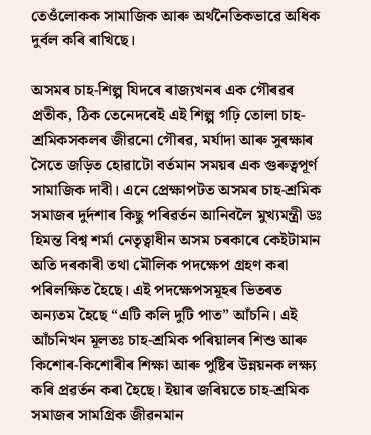তেওঁলোকক সামাজিক আৰু অৰ্থনৈতিকভাৱে অধিক দুৰ্বল কৰি ৰাখিছে।

অসমৰ চাহ-শিল্প যিদৰে ৰাজ্যখনৰ এক গৌৰৱৰ প্ৰতীক, ঠিক তেনেদৰেই এই শিল্প গঢ়ি তোলা চাহ-শ্ৰমিকসকলৰ জীৱনো গৌৰৱ, মৰ্যাদা আৰু সুৰক্ষাৰ সৈতে জড়িত হোৱাটো বৰ্তমান সময়ৰ এক গুৰুত্বপূৰ্ণ সামাজিক দাবী। এনে প্ৰেক্ষাপটত অসমৰ চাহ-শ্ৰমিক সমাজৰ দুৰ্দশাৰ কিছু পৰিৱৰ্তন আনিবলৈ মুখ্যমন্ত্ৰী ডঃ হিমন্ত বিশ্ব শৰ্মা নেতৃত্বাধীন অসম চৰকাৰে কেইটামান অতি দৰকাৰী তথা মৌলিক পদক্ষেপ গ্ৰহণ কৰা পৰিলক্ষিত হৈছে। এই পদক্ষেপসমূহৰ ভিতৰত অন্যতম হৈছে “এটি কলি দুটি পাত” আঁচনি। এই আঁচনিখন মূলতঃ চাহ-শ্ৰমিক পৰিয়ালৰ শিশু আৰু কিশোৰ-কিশোৰীৰ শিক্ষা আৰু পুষ্টিৰ উন্নয়নক লক্ষ্য কৰি প্ৰৱৰ্তন কৰা হৈছে। ইয়াৰ জৰিয়তে চাহ-শ্ৰমিক সমাজৰ সামগ্ৰিক জীৱনমান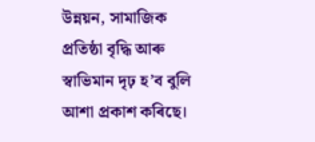উন্নয়ন, সামাজিক প্ৰতিষ্ঠা বৃদ্ধি আৰু স্বাভিমান দৃঢ় হ’ব বুলি আশা প্ৰকাশ কৰিছে।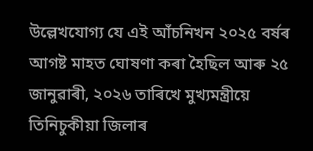উল্লেখযোগ্য যে এই আঁচনিখন ২০২৫ বৰ্ষৰ আগষ্ট মাহত ঘোষণা কৰা হৈছিল আৰু ২৫ জানুৱাৰী, ২০২৬ তাৰিখে মুখ্যমন্ত্ৰীয়ে তিনিচুকীয়া জিলাৰ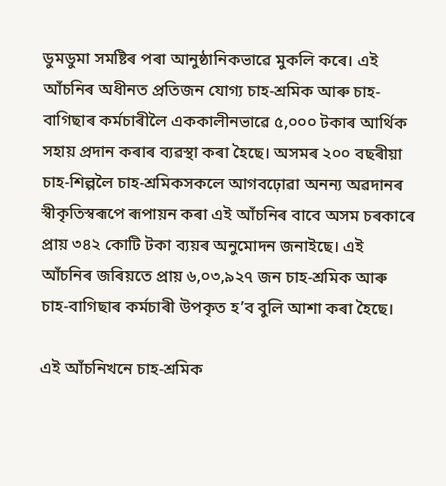ডুমডুমা সমষ্টিৰ পৰা আনুষ্ঠানিকভাৱে মুকলি কৰে। এই আঁচনিৰ অধীনত প্ৰতিজন যোগ্য চাহ-শ্ৰমিক আৰু চাহ-বাগিছাৰ কৰ্মচাৰীলৈ এককালীনভাৱে ৫,০০০ টকাৰ আৰ্থিক সহায় প্ৰদান কৰাৰ ব্যৱস্থা কৰা হৈছে। অসমৰ ২০০ বছৰীয়া চাহ-শিল্পলৈ চাহ-শ্ৰমিকসকলে আগবঢ়োৱা অনন্য অৱদানৰ স্বীকৃতিস্বৰূপে ৰূপায়ন কৰা এই আঁচনিৰ বাবে অসম চৰকাৰে প্ৰায় ৩৪২ কোটি টকা ব্যয়ৰ অনুমোদন জনাইছে। এই আঁচনিৰ জৰিয়তে প্ৰায় ৬,০৩,৯২৭ জন চাহ-শ্ৰমিক আৰু চাহ-বাগিছাৰ কৰ্মচাৰী উপকৃত হ’ব বুলি আশা কৰা হৈছে।

এই আঁচনিখনে চাহ-শ্ৰমিক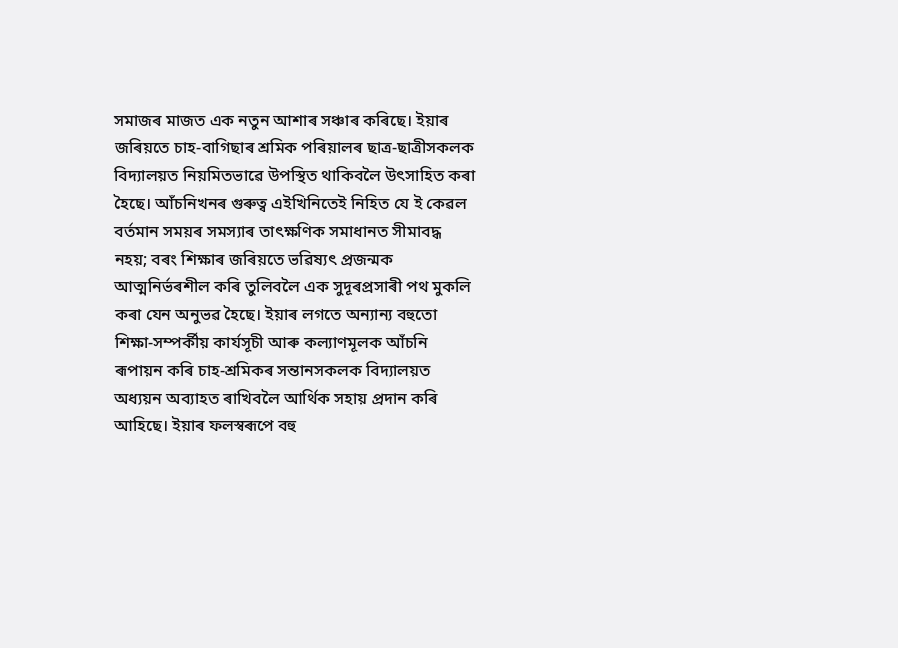সমাজৰ মাজত এক নতুন আশাৰ সঞ্চাৰ কৰিছে। ইয়াৰ জৰিয়তে চাহ-বাগিছাৰ শ্ৰমিক পৰিয়ালৰ ছাত্ৰ-ছাত্ৰীসকলক বিদ্যালয়ত নিয়মিতভাৱে উপস্থিত থাকিবলৈ উৎসাহিত কৰা হৈছে। আঁচনিখনৰ গুৰুত্ব এইখিনিতেই নিহিত যে ই কেৱল বৰ্তমান সময়ৰ সমস্যাৰ তাৎক্ষণিক সমাধানত সীমাবদ্ধ নহয়; বৰং শিক্ষাৰ জৰিয়তে ভৱিষ্যৎ প্ৰজন্মক আত্মনির্ভৰশীল কৰি তুলিবলৈ এক সুদূৰপ্ৰসাৰী পথ মুকলি কৰা যেন অনুভৱ হৈছে। ইয়াৰ লগতে অন্যান্য বহুতো শিক্ষা-সম্পৰ্কীয় কাৰ্যসূচী আৰু কল্যাণমূলক আঁচনি ৰূপায়ন কৰি চাহ-শ্ৰমিকৰ সন্তানসকলক বিদ্যালয়ত অধ্যয়ন অব্যাহত ৰাখিবলৈ আৰ্থিক সহায় প্ৰদান কৰি আহিছে। ইয়াৰ ফলস্বৰূপে বহু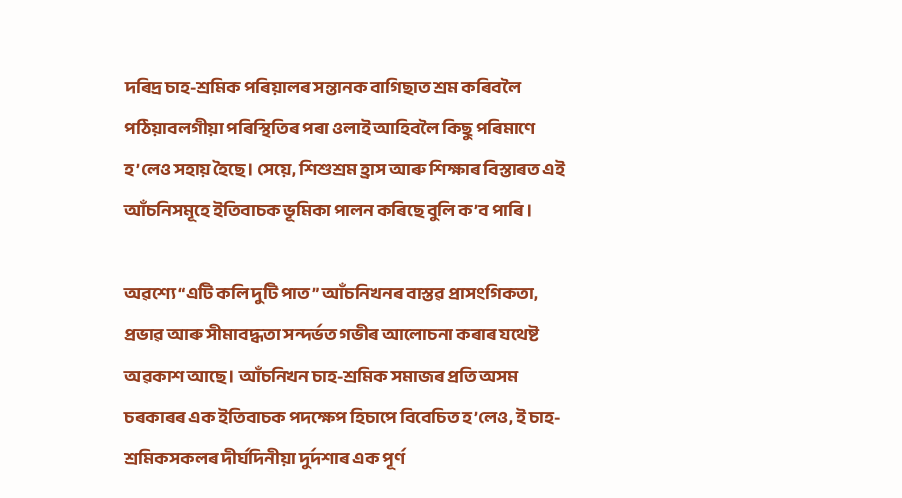দৰিদ্ৰ চাহ-শ্ৰমিক পৰিয়ালৰ সন্তানক বাগিছাত শ্ৰম কৰিবলৈ পঠিয়াবলগীয়া পৰিস্থিতিৰ পৰা ওলাই আহিবলৈ কিছু পৰিমাণে হ’লেও সহায় হৈছে। সেয়ে, শিশুশ্ৰম হ্ৰাস আৰু শিক্ষাৰ বিস্তাৰত এই আঁচনিসমূহে ইতিবাচক ভূমিকা পালন কৰিছে বুলি ক’ব পাৰি।

অৱশ্যে “এটি কলি দুটি পাত” আঁচনিখনৰ বাস্তৱ প্ৰাসংগিকতা, প্ৰভাৱ আৰু সীমাবদ্ধতা সন্দৰ্ভত গভীৰ আলোচনা কৰাৰ যথেষ্ট অৱকাশ আছে। আঁচনিখন চাহ-শ্ৰমিক সমাজৰ প্ৰতি অসম চৰকাৰৰ এক ইতিবাচক পদক্ষেপ হিচাপে বিবেচিত হ’লেও, ই চাহ-শ্ৰমিকসকলৰ দীৰ্ঘদিনীয়া দুৰ্দশাৰ এক পূৰ্ণ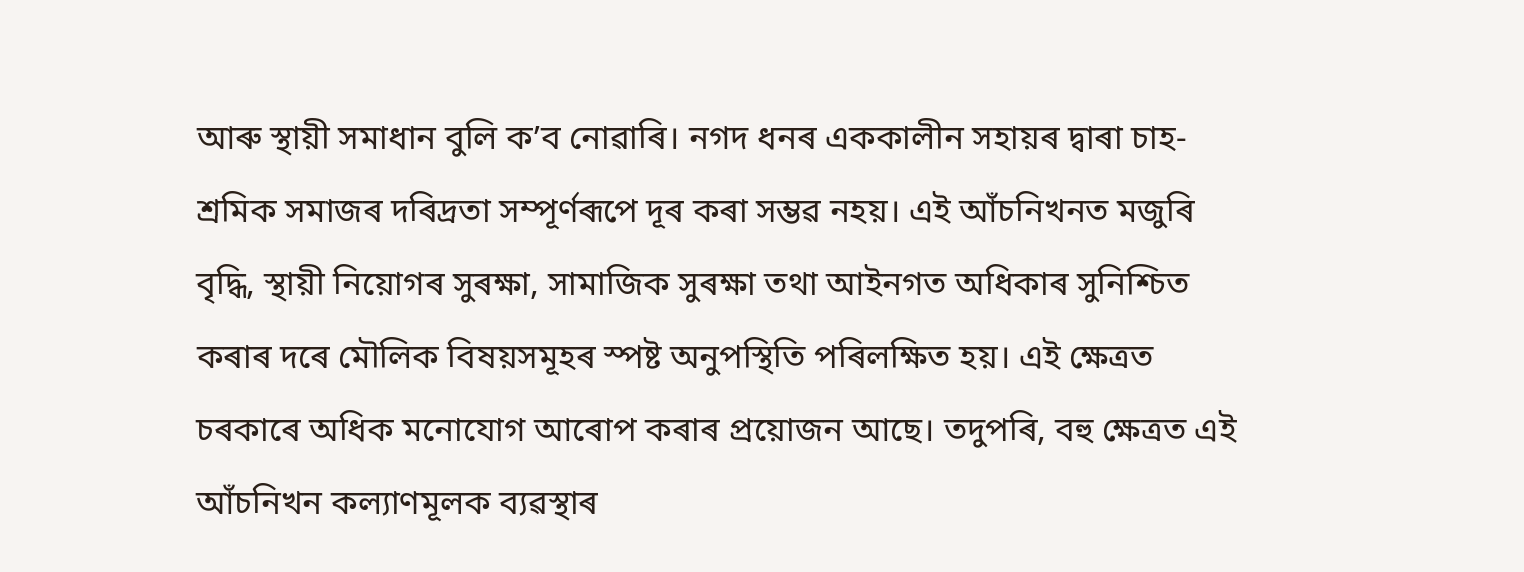আৰু স্থায়ী সমাধান বুলি ক’ব নোৱাৰি। নগদ ধনৰ এককালীন সহায়ৰ দ্বাৰা চাহ-শ্ৰমিক সমাজৰ দৰিদ্ৰতা সম্পূৰ্ণৰূপে দূৰ কৰা সম্ভৱ নহয়। এই আঁচনিখনত মজুৰি বৃদ্ধি, স্থায়ী নিয়োগৰ সুৰক্ষা, সামাজিক সুৰক্ষা তথা আইনগত অধিকাৰ সুনিশ্চিত কৰাৰ দৰে মৌলিক বিষয়সমূহৰ স্পষ্ট অনুপস্থিতি পৰিলক্ষিত হয়। এই ক্ষেত্ৰত চৰকাৰে অধিক মনোযোগ আৰোপ কৰাৰ প্ৰয়োজন আছে। তদুপৰি, বহু ক্ষেত্ৰত এই আঁচনিখন কল্যাণমূলক ব্যৱস্থাৰ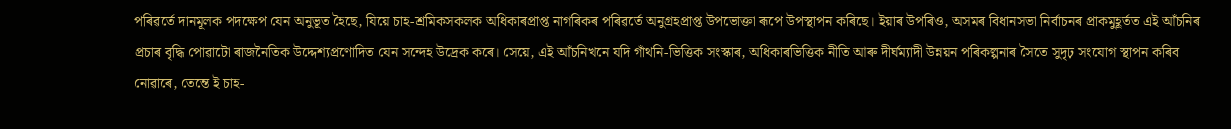পৰিৱৰ্তে দানমূলক পদক্ষেপ যেন অনুভূত হৈছে, যিয়ে চাহ-শ্ৰমিকসকলক অধিকাৰপ্ৰাপ্ত নাগৰিকৰ পৰিৱৰ্তে অনুগ্ৰহপ্ৰাপ্ত উপভোক্তা ৰূপে উপস্থাপন কৰিছে। ইয়াৰ উপৰিও, অসমৰ বিধানসভা নিৰ্বাচনৰ প্ৰাকমুহূৰ্তত এই আঁচনিৰ প্ৰচাৰ বৃদ্ধি পোৱাটো ৰাজনৈতিক উদ্দেশ্যপ্ৰণোদিত যেন সন্দেহ উদ্ৰেক কৰে। সেয়ে, এই আঁচনিখনে যদি গাঁথনি-ভিত্তিক সংস্কাৰ, অধিকাৰভিত্তিক নীতি আৰু দীৰ্ঘম্যাদী উন্নয়ন পৰিকল্পনাৰ সৈতে সুদৃঢ় সংযোগ স্থাপন কৰিব নোৱাৰে, তেন্তে ই চাহ-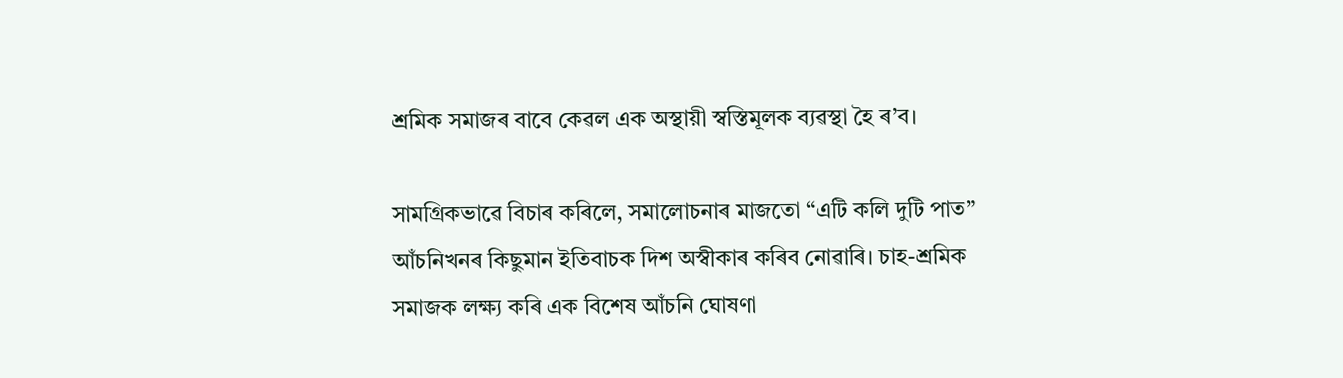শ্ৰমিক সমাজৰ বাবে কেৱল এক অস্থায়ী স্বস্তিমূলক ব্যৱস্থা হৈ ৰ’ব।

সামগ্ৰিকভাৱে বিচাৰ কৰিলে, সমালোচনাৰ মাজতো “এটি কলি দুটি পাত” আঁচনিখনৰ কিছুমান ইতিবাচক দিশ অস্বীকাৰ কৰিব নোৱাৰি। চাহ-শ্ৰমিক সমাজক লক্ষ্য কৰি এক বিশেষ আঁচনি ঘোষণা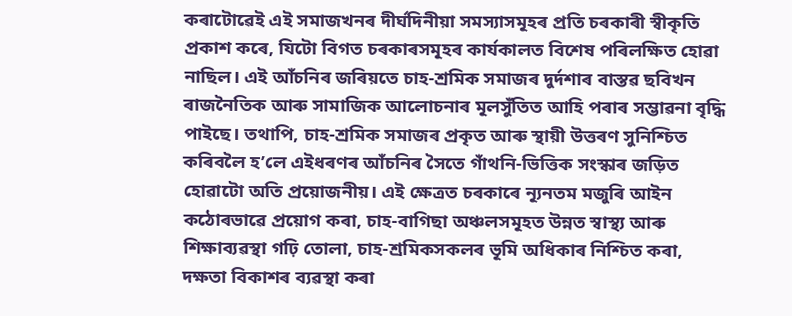কৰাটোৱেই এই সমাজখনৰ দীৰ্ঘদিনীয়া সমস্যাসমূহৰ প্ৰতি চৰকাৰী স্বীকৃতি প্ৰকাশ কৰে, যিটো বিগত চৰকাৰসমূহৰ কাৰ্যকালত বিশেষ পৰিলক্ষিত হোৱা নাছিল। এই আঁচনিৰ জৰিয়তে চাহ-শ্ৰমিক সমাজৰ দুৰ্দশাৰ বাস্তৱ ছবিখন ৰাজনৈতিক আৰু সামাজিক আলোচনাৰ মূলসুঁতিত আহি পৰাৰ সম্ভাৱনা বৃদ্ধি পাইছে। তথাপি, চাহ-শ্ৰমিক সমাজৰ প্ৰকৃত আৰু স্থায়ী উত্তৰণ সুনিশ্চিত কৰিবলৈ হ’লে এইধৰণৰ আঁচনিৰ সৈতে গাঁথনি-ভিত্তিক সংস্কাৰ জড়িত হোৱাটো অতি প্ৰয়োজনীয়। এই ক্ষেত্ৰত চৰকাৰে ন্যূনতম মজুৰি আইন কঠোৰভাৱে প্ৰয়োগ কৰা, চাহ-বাগিছা অঞ্চলসমূহত উন্নত স্বাস্থ্য আৰু শিক্ষাব্যৱস্থা গঢ়ি তোলা, চাহ-শ্ৰমিকসকলৰ ভূমি অধিকাৰ নিশ্চিত কৰা, দক্ষতা বিকাশৰ ব্যৱস্থা কৰা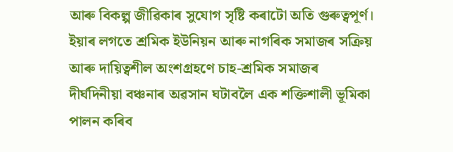আৰু বিকল্প জীৱিকাৰ সুযোগ সৃষ্টি কৰাটো অতি গুৰুত্বপূৰ্ণ। ইয়াৰ লগতে শ্ৰমিক ইউনিয়ন আৰু নাগৰিক সমাজৰ সক্ৰিয় আৰু দায়িত্বশীল অংশগ্ৰহণে চাহ-শ্ৰমিক সমাজৰ দীৰ্ঘদিনীয়া বঞ্চনাৰ অৱসান ঘটাবলৈ এক শক্তিশালী ভূমিকা পালন কৰিব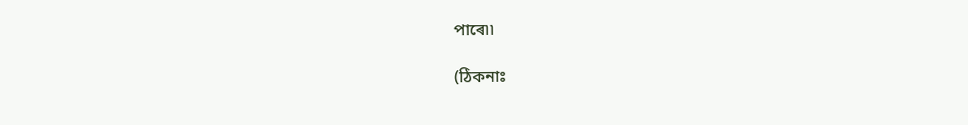পাৰে৷৷

(ঠিকনাঃ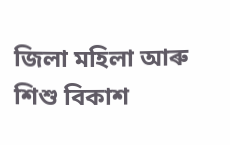জিলা মহিলা আৰু শিশু বিকাশ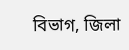বিভাগ, জিলা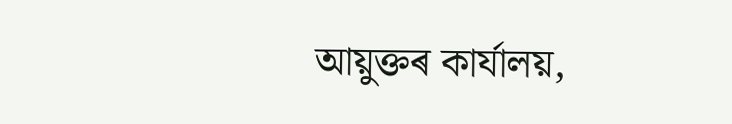আয়ুক্তৰ কাৰ্যালয়,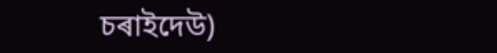চৰাইদেউ)